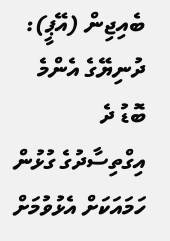ބެއިޖިން (އޭޕީ): ދުނިޔޭގެ އެންމެ ބޮޑު ދެ އިގްތިސާދުގެ ގުޅުން ހަމައަކަށް އެޅުވުމަށް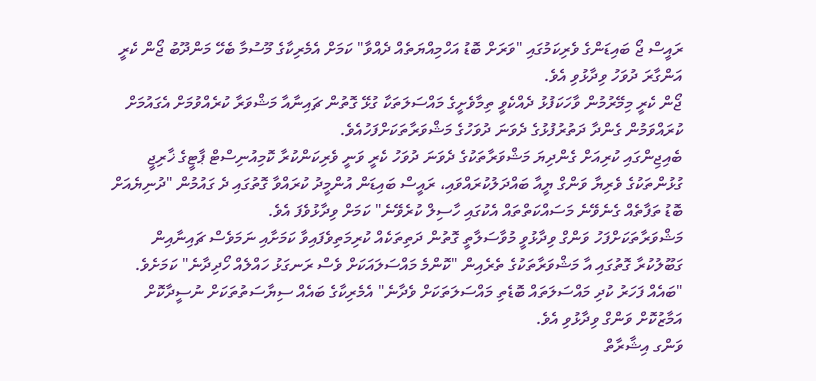ރައީސް ޖޯ ބައިޑަންގެ ވެރިކަމުގައި "ވަރަށް ބޮޑު އަހްމިއްޔަތެއް ދެއްވާ" ކަމަށް އެމެރިކާގެ މޫސުމާ ބެހޭ މަންދޫބު ޖޯން ކެރީ އަންގާރަ ދުވަހު ވިދާޅުވި އެވެ.
ޖޯން ކެރީ މިމޭރުމުން ވާހަކަފުޅު ދެއްކެވީ ތިމާވެށީގެ މައްސަލަތަކާ ގުޅޭ ގޮތުން ޗައިނާއާ މަޝްވަރާ ކުރެއްވުމަށް އެގައުމަށް ކުރައްވަމުން ގެންދާ ދަތުރުފުޅުގެ ދެވަނަ ދުވަހުގެ މަޝްވަރާތަކަށްފަހުއެވެ.
ބެއިޖިންގައި ކުރިއަށް ގެންދިޔަ މަޝްވަރާތަކުގެ ދެވަނަ ދުވަހު ކެރީ ވަނީ ވެރިކަންކުރާ ކޮމިއުނިސްޓް ޕާޓީގެ ޚާރިޖީ ގުޅުންތަކުގެ ވެރިޔާ ވަންގް ޔީއާ ބައްދަލުކުރައްވައި، ރައީސް ބައިޑަން އުންމީދު ކުރައްވާ ގޮތުގައި ދެ ގައުމުން "ދުނިޔެއަށް ބޮޑު ތަފާތެއް ގެނެވޭނެ މަސައްކަތްތައް އެކުގައި ހާސިލް ކުރެވޭނެ" ކަމަށް ވިދާޅުވެފަ އެވެ.
މަޝްވަރާތަކަށްފަހު ވަންގް ވިދާޅުވީ މުވާސަލާތީ ގޮތުން ދަތިތަކެއް ކުރިމަތިވެފައިވާ ކަމަށާއި ނަމަވެސް ޗައިނާއިން ގަބޫލުކުރާ ގޮތުގައި އާ މަޝްވަރާތަކުގެ ތެރެއިން "ކޮންމެ މައްސަލައަކަށް ވެސް ރަނގަޅު ހައްލެއް ހޯދިދާނެ" ކަމަށެވެ.
"ބައެއް ފަހަރު ކުދި މައްސަލަތައް ބޮޑެތި މައްސަލަތަކަށް ވެދާނެ" އެމެރިކާގެ ބައެއް ސިޔާސަތުތަކަށް ނުސީދާކޮށް އަމާޒުކޮށް ވަންގް ވިދާޅުވި އެވެ.
ވަންގ އިޝާރާތް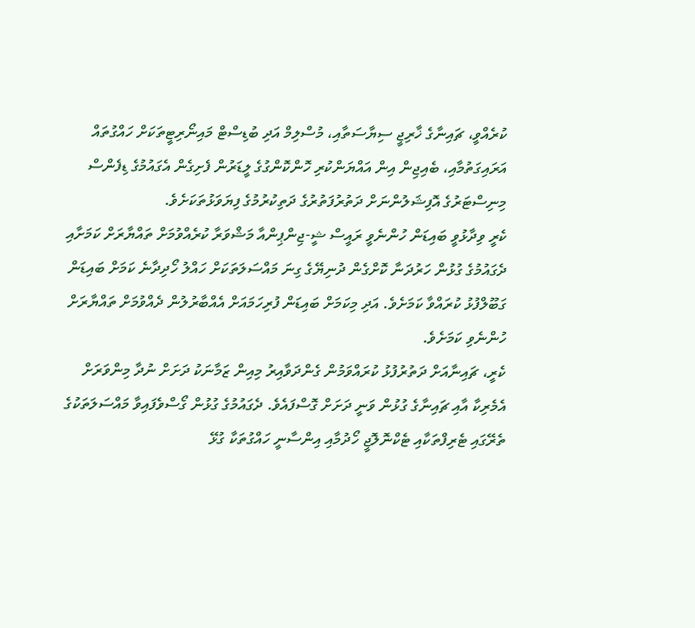ކުރެއްވީ، ޗައިނާގެ ޚާރިޖީ ސިޔާސަތާއި، މުސްލިމް އަދި ބުޑިސްޓް މައިނޯރިޓީތަކަށް ހައްގުތައް އަރައިގަތުމާއި، ބެއިޖިން އިން އައްޔަންކުރި ހޮންކޮންގުގެ ލީޑަރުން ފެށިގެން އެގައުމުގެ ޑިފެންސް މިނިސްޓަރުގެ އޮފިޝަލުންނަށް ދަތުރުފަތުރުގެ ދަތިކުރުމުގެ ފިޔަވަޅުތަކަށެވެ.
ކެރީ ވިދާޅުވީ ބައިޑަން ހުންނެވީ ރައީސް ޝީ-ޖިންޕިންއާ މަޝްވަރާ ކުރެއްވުމަށް ތައްޔާރަށް ކަމަށާއި ދެގައުމުގެ ގުޅުން ހަރުދަނާ ކޮށްގެން ދުނިޔޭގެ ގިނަ މައްސަލަތަކަށް ހައްލު ހޯދިދާނެ ކަމަށް ބައިޑަން ގަބޫލްފުޅު ކުރައްވާ ކަމަށެވެ. އަދި މިކަމަށް ބައިޑަން ފުރިހަމައަށް އެއްބާރުލުން ދެއްވުމަށް ތައްޔާރަށް ހުންނެވި ކަމަށެވެ.
ކެރީ، ޗައިނާއަށް ދަތުރުފުޅު ކުރައްވަމުން ގެންދަވާއިރު މިއިން ޒަމާނަކު ދަށަށް ނުދާ މިންވަރަށް އެމެރިކާ އާއި ޗައިނާގެ ގުޅުން ވަނީ ދަށަށް ގޮސްފައެވެ. ދެގައުމުގެ ގުޅުން ގޯސްވެފައިވާ މައްސަލަތަކުގެ ތެރޭގައި ޓެރިފްތަކާއި ޓެކްނޮލޮޖީ ހޯދުމާއި އިންސާނީ ހައްގުތަކާ ގުޅޭ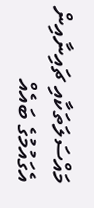މައްސަލަތަކާއި ޗައިނާއިން އެގައުމުގެ ބައެއް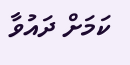ކަމަށް ދައުވާ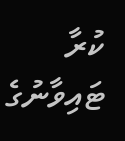ކުރާ ޓައިވާނުގެ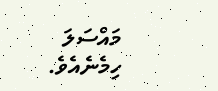މައްސަލަ ހިމެނެއެވެ.